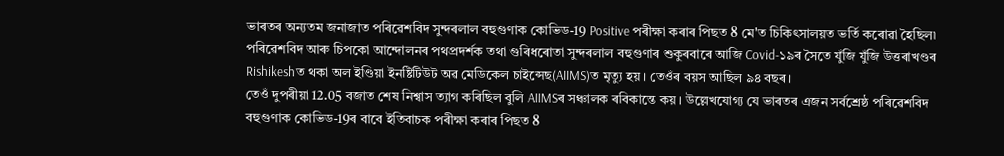ভাৰতৰ অন্যতম জনাজাত পৰিৱেশবিদ সুন্দৰলাল বহুগুণাক কোভিড-19 Positive পৰীক্ষা কৰাৰ পিছত 8 মে'ত চিকিৎসালয়ত ভৰ্তি কৰোৱা হৈছিল৷
পৰিৱেশবিদ আৰু চিপকো আন্দোলনৰ পথপ্ৰদৰ্শক তথা গুৰিধৰোতা সুন্দৰলাল বহুগুণাৰ শুকুৰবাৰে আজি Covid-১৯ৰ সৈতে যুঁজি যুঁজি উত্তৰাখণ্ডৰ Rishikeshত থকা অল ইণ্ডিয়া ইনষ্টিটিউট অৱ মেডিকেল চাইন্সেছ(AIIMS)ত মৃত্যু হয়। তেওঁৰ বয়স আছিল ৯৪ বছৰ।
তেওঁ দুপৰীয়া 12.05 বজাত শেষ নিশ্বাস ত্যাগ কৰিছিল বুলি AIIMSৰ সঞ্চালক ৰবিকান্তে কয়। উল্লেখযোগ্য যে ভাৰতৰ এজন সৰ্বশ্ৰেষ্ঠ পৰিৱেশবিদ বহুগুণাক কোভিড-19ৰ বাবে ইতিবাচক পৰীক্ষা কৰাৰ পিছত 8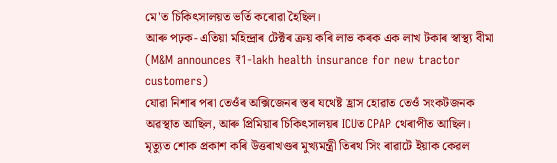মে'ত চিকিৎসালয়ত ভৰ্তি কৰোৱা হৈছিল।
আৰু পঢ়ক- এতিয়া মহিন্দ্ৰাৰ টেক্টৰ ক্রয় কৰি লাভ কৰক এক লাখ টকাৰ স্বাস্থ্য বীমা (M&M announces ₹1-lakh health insurance for new tractor customers)
যোৱা নিশাৰ পৰা তেওঁৰ অক্সিজেনৰ স্তৰ যথেষ্ট হ্ৰাস হোৱাত তেওঁ সংকটজনক অৱস্থাত আছিল, আৰু প্ৰিমিয়াৰ চিকিৎসালয়ৰ ICUত CPAP থেৰাপীত আছিল।
মৃত্যুত শোক প্ৰকাশ কৰি উত্তৰাখণ্ডৰ মুখ্যমন্ত্ৰী তিৰথ সিং ৰাৱাটে ইয়াক কেৱল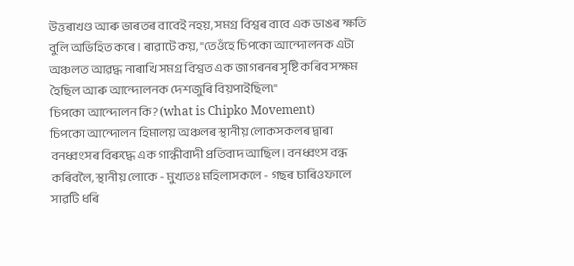উত্তৰাখণ্ড আৰু ভাৰতৰ বাবেই নহয়, সমগ্ৰ বিশ্বৰ বাবে এক ডাঙৰ ক্ষতি বুলি অভিহিত কৰে। ৰাৱাটে কয়, "তেওঁহে চিপকো আন্দোলনক এটা অঞ্চলত আৱদ্ধ নাৰাখি সমগ্র বিশ্বত এক জাগৰনৰ সৃষ্টি কৰিব সক্ষম হৈছিল আৰু আন্দোলনক দেশজুৰি বিয়পাইছিল৷''
চিপকো আন্দোলন কি? (what is Chipko Movement)
চিপকো আন্দোলন হিমালয় অঞ্চলৰ স্থানীয় লোকসকলৰ দ্বাৰা বনধ্বংসৰ বিৰুদ্ধে এক গান্ধীবাদী প্ৰতিবাদ আছিল। বনধ্বংস বন্ধ কৰিবলৈ, স্থানীয় লোকে - মুখ্যতঃ মহিলাসকলে - গছৰ চাৰিওফালে সাৱটি ধৰি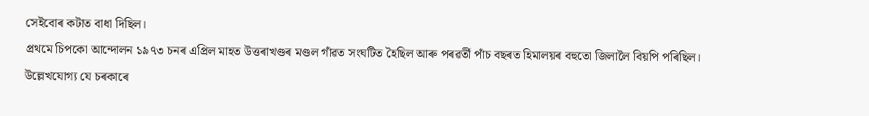সেইবোৰ কটাত বাধা দিছিল।
প্ৰথমে চিপকো আন্দোলন ১৯৭৩ চনৰ এপ্ৰিল মাহত উত্তৰাখণ্ডৰ মণ্ডল গাঁৱত সংঘটিত হৈছিল আৰু পৰৱৰ্তী পাঁচ বছৰত হিমালয়ৰ বহুতো জিলালৈ বিয়পি পৰিছিল।
উল্লেখযোগ্য যে চৰকাৰে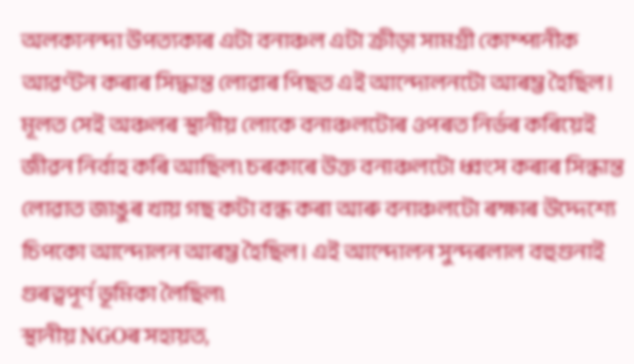অলকানন্দা উপত্যকাৰ এটা বনাঞ্চল এটা ক্ৰীড়া সামগ্ৰী কোম্পানীক আৱণ্টন কৰাৰ সিদ্ধান্ত লোৱাৰ পিছত এই আন্দোলনটো আৰম্ভ হৈছিল। মূলত সেই অঞ্চলৰ স্থানীয় লোকে বনাঞ্চলটোৰ ওপৰত নির্ভৰ কৰিয়েই জীৱন নির্বাহ কৰি আছিল৷ চৰকাৰে উক্ত বনাঞ্চলটো ধ্বংস কৰাৰ সিন্ধান্ত লোৱাত জাঙুৰ খায় গছ কটা বন্ধ কৰা আৰু বনাঞ্চলটো ৰক্ষাৰ উদ্দেশ্যে চিপকো আন্দোলন আৰম্ভ হৈছিল। এই আন্দোলন সুন্দৰলাল বহুগুনাই গুৰত্বপূর্ণ ভূমিকা লৈছিল৷
স্থানীয় NGOৰ সহায়ত,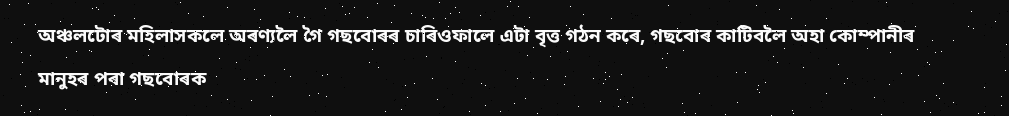অঞ্চলটোৰ মহিলাসকলে অৰণ্যলৈ গৈ গছবোৰৰ চাৰিওফালে এটা বৃত্ত গঠন কৰে, গছবোৰ কাটিবলৈ অহা কোম্পানীৰ মানুহৰ পৰা গছবোৰক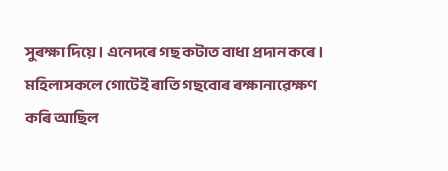সুৰক্ষা দিয়ে। এনেদৰে গছ কটাত বাধা প্রদান কৰে।
মহিলাসকলে গোটেই ৰাতি গছবোৰ ৰক্ষানাৱেক্ষণ কৰি আছিল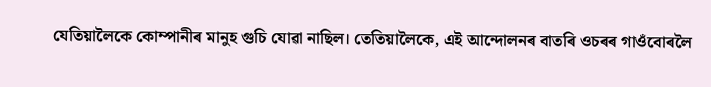যেতিয়ালৈকে কোম্পানীৰ মানুহ গুচি যোৱা নাছিল। তেতিয়ালৈকে, এই আন্দোলনৰ বাতৰি ওচৰৰ গাওঁবোৰলৈ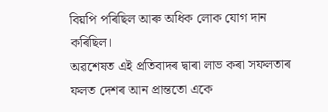বিয়পি পৰিছিল আৰু অধিক লোক যোগ দান কৰিছিল।
অৱশেষত এই প্ৰতিবাদৰ দ্বাৰা লাভ কৰা সফলতাৰ ফলত দেশৰ আন প্ৰান্ততো একে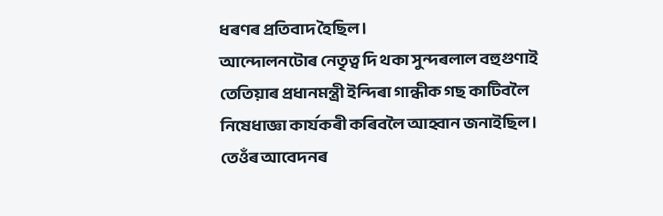ধৰণৰ প্ৰতিবাদ হৈছিল।
আন্দোলনটোৰ নেতৃত্ব দি থকা সুন্দৰলাল বহুগুণাই তেতিয়াৰ প্ৰধানমন্ত্ৰী ইন্দিৰা গান্ধীক গছ কাটিবলৈ নিষেধাজ্ঞা কাৰ্যকৰী কৰিবলৈ আহ্বান জনাইছিল। তেওঁৰ আবেদনৰ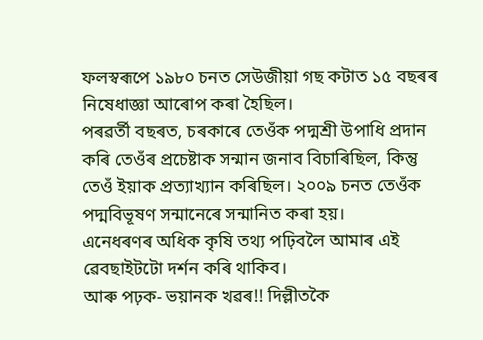ফলস্বৰূপে ১৯৮০ চনত সেউজীয়া গছ কটাত ১৫ বছৰৰ নিষেধাজ্ঞা আৰোপ কৰা হৈছিল।
পৰৱৰ্তী বছৰত, চৰকাৰে তেওঁক পদ্মশ্ৰী উপাধি প্ৰদান কৰি তেওঁৰ প্ৰচেষ্টাক সন্মান জনাব বিচাৰিছিল, কিন্তু তেওঁ ইয়াক প্ৰত্যাখ্যান কৰিছিল। ২০০৯ চনত তেওঁক পদ্মবিভূষণ সন্মানেৰে সন্মানিত কৰা হয়।
এনেধৰণৰ অধিক কৃষি তথ্য পঢ়িবলৈ আমাৰ এই ৱেবছাইটটো দৰ্শন কৰি থাকিব।
আৰু পঢ়ক- ভয়ানক খৱৰ!! দিল্লীতকৈ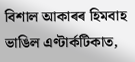বিশাল আকাৰৰ হিমবাহ ভাঙিল এণ্টাৰ্কটিকাত,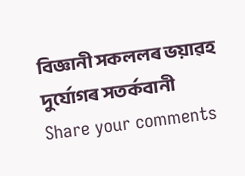বিজ্ঞানী সকললৰ ভয়াৱহ দুর্যোগৰ সতর্কবানী
Share your comments